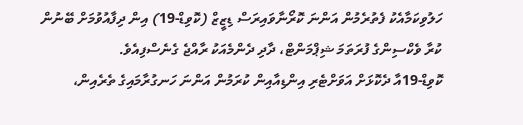ހަލުވިކަމާއެކު ފެތުރެމުން އަންނަ ކޮރޯނާވައިރަސް ޑިޒީޒް (ކޮވިޑް-19) އިން ދިފާއުވުމަށް ބޭނުން ކުރާ ވެކްސިންގެ ފުރަތަމަ ޝިޕްމަންޓް، ދާދި ދެންމެއަކު ރާއްޖެ ގެނެސްފިއެވެ.
ކޮވިޑް-19އާ ދެކޮޅަށް އަވަށްޓެރި އިންޑިއާއިން ކުރަމުން އަންނަ ހަނގުރާމައިގެ ތެރެއިން،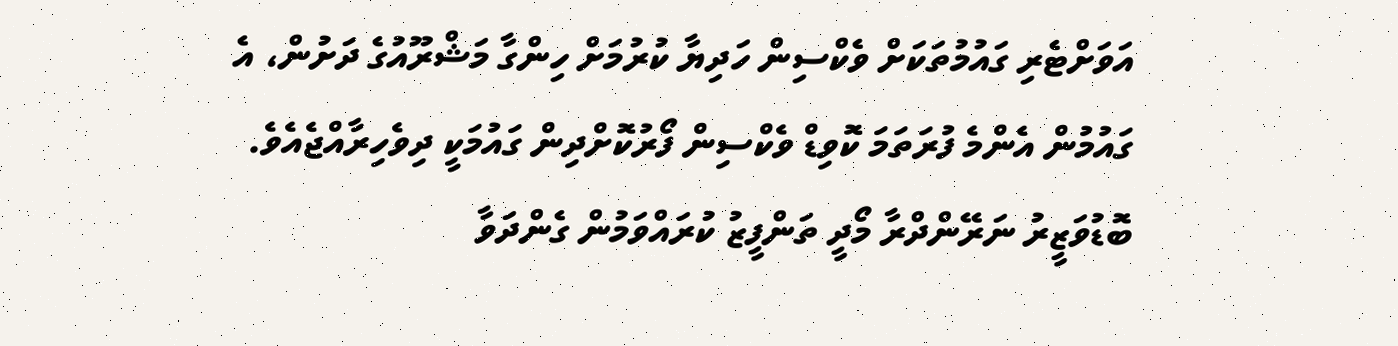އަވަށްޓެރި ގައުމުތަކަށް ވެކްސިން ހަދިޔާ ކުރުމަށް ހިންގާ މަޝްރޫއުގެ ދަށުން، އެ ގައުމުން އެންމެ ފުރަތަމަ ކޮވިޑް ވެކްސިން ފޯރުކޮށްދިން ގައުމަކީ ދިވެހިރާއްޖެއެވެ.
ބޮޑުވަޒީރު ނަރޭންދްރާ މޯދީ ތަންފީޒު ކުރައްވަމުން ގެންދަވާ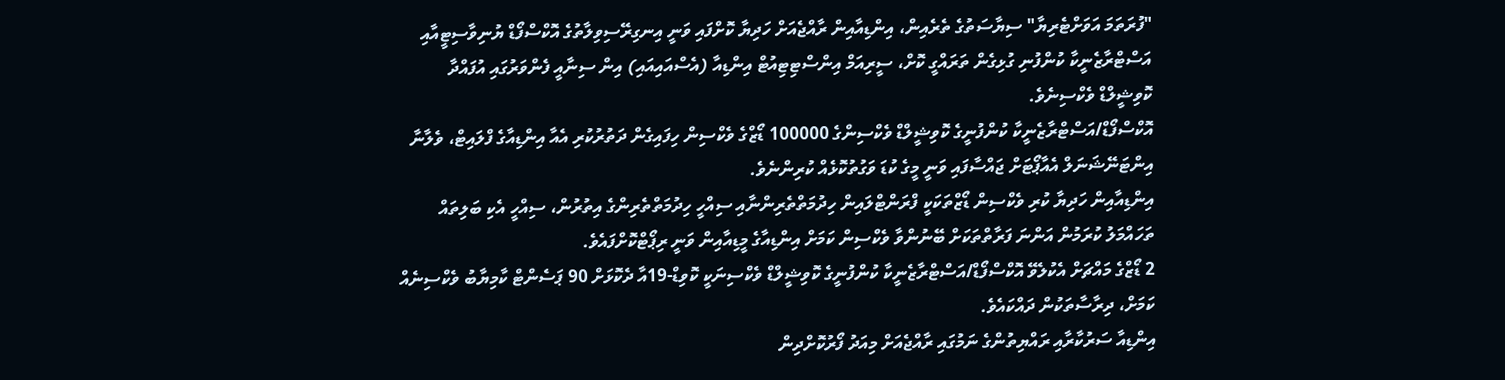"ފުރަތަމަ އަވަށްޓެރިޔާ" ސިޔާސަތުގެ ތެރެއިން، އިންޑިއާއިން ރާއްޖެއަށް ހަދިޔާ ކޮށްފައި ވަނީ އިނގިރޭސިވިލާތުގެ އޮކްސްފޯޑް ޔުނިވާސިޓީއާއި އަސްޓްރާޒެނީކާ ކުންފުނި ގުޅިގެން ތަރައްގީ ކޮށް، ސީރިއަމް އިންސްޓިޓިއުޓް އިންޑިއާ (އެސްއައިއައި) އިން ސިނާއީ ފެންވަރުގައި އުފައްދާ ކޮވިޝީލްޑް ވެކްސިނެވެ.
އޮކްސްފޯޑް/އަސްޓްރާޒެނީކާ ކުންފުނީގެ ކޮވިޝީލްޑް ވެކްސިންގެ 100000 ޑޯޒްގެ ވެކްސިން ހިފައިގެން ދަތުރުކުރި އެއާ އިންޑިއާގެ ފްލައިޓް، ވެލާނާ އިންޓަނޭޝަނަލް އެއާޕޯޓަށް ޖައްސާފައި ވަނީ މީގެ ކުޑަ ވަގުތުކޮޅެއް ކުރިންނެވެ.
އިންޑިއާއިން ހަދިޔާ ކުރި ވެކްސިން ޑޯޒްތަކަކީ ފްރަންޓްލައިން ހިދުމަތްތެރިންނާއި ސިއްހީ ހިދުމަތްތެރިންގެ އިތުރުން، ސިއްހީ އެކި ބަލިތައް ތަހައްމަލު ކުރަމުން އަންނަ ފަރާތްތަކަށް ބޭނުންވާ ވެކްސިން ކަމަށް އިންޑިއާގެ މީޑިއާއިން ވަނީ ރިޕޯޓްކޮށްފައެވެ.
2 ޑޯޒްގެ މައްޗަށް އެކުލެވޭ އޮކްސްފޯޑް/އަސްޓްރާޒެނީކާ ކުންފުނީގެ ކޮވިޝީލްޑް ވެކްސިނަކީ ކޮވިޑް-19އާ ދެކޮޅަށް 90 ޕަސެންޓް ކާމިޔާބު ވެކްސިނެއް ކަމަށް، ދިރާސާތަކުން ދައްކައެވެ.
އިންޑިއާ ސަރުކާރާއި ރައްޔިތުންގެ ނަމުގައި ރާއްޖެއަށް މިއަދު ފޯރުކޮށްދިން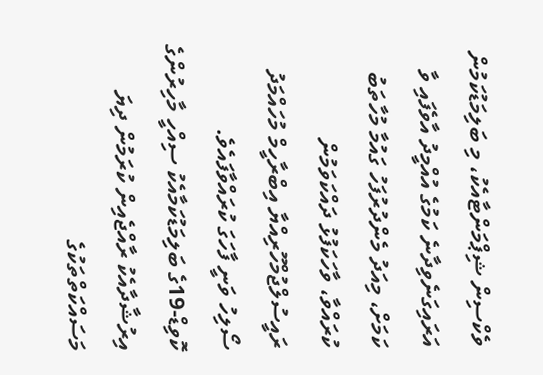ވެކްސިން ޝިޕްމަންޓާއެކު، މި ބަލިމަޑުކަމުން އަރައިގަނެވިދާނެ ކަމުގެ އުއްމީދު އާވެފައި ވާ ކަމަށް، މިއަދު މެންދުރުފަހު ގައުމާ މުހާތަބު ކުރައްވާ، ވާހަކަފުޅު ދައްކަވަމުން ރައީސުލްޖުމްހޫރިއްޔާ އިބްރާހީމް މުހައްމަދު ސޯލިހު ވަނީ ފާހަގަ ކުރައްވާފައެވެ.
ކޮވިޑް-19ގެ ބަލިމަޑުކަމާއެކު ސިއްހީ މާހިރުންގެ އިރުޝާދާއެކު ރާއްޖެއިން ކުރަމުން ދިޔަ މަސައްކަތްތަކުގެ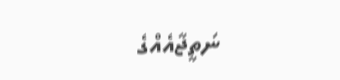ނަތީޖާއެއްގެ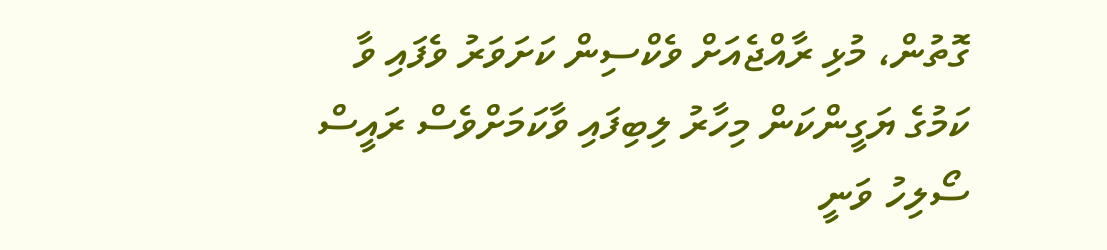ގޮތުން، މުޅި ރާއްޖެއަށް ވެކްސިން ކަށަވަރު ވެފައި ވާ ކަމުގެ ޔަގީންކަން މިހާރު ލިބިފައި ވާކަމަށްވެސް ރައީސް ސޯލިހު ވަނީ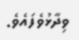ވިދާޅުވެފައެވެ.